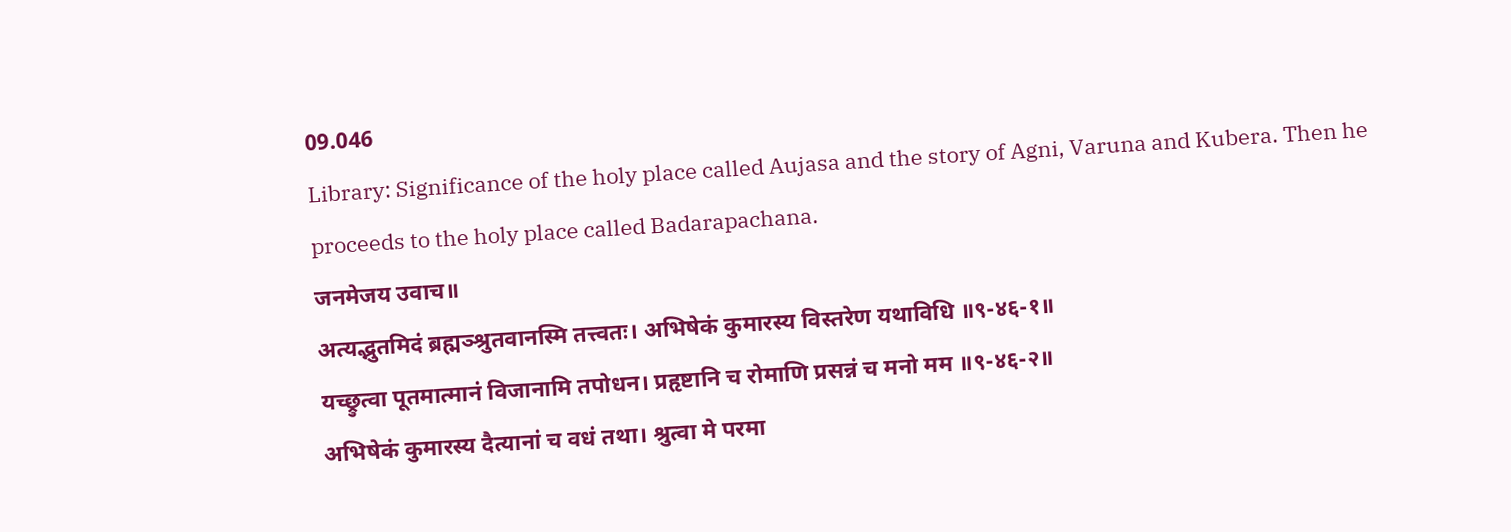09.046
Library: Significance of the holy place called Aujasa and the story of Agni, Varuna and Kubera. Then he proceeds to the holy place called Badarapachana.
जनमेजय उवाच॥
अत्यद्भुतमिदं ब्रह्मञ्श्रुतवानस्मि तत्त्वतः। अभिषेकं कुमारस्य विस्तरेण यथाविधि ॥९-४६-१॥
यच्छ्रुत्वा पूतमात्मानं विजानामि तपोधन। प्रहृष्टानि च रोमाणि प्रसन्नं च मनो मम ॥९-४६-२॥
अभिषेकं कुमारस्य दैत्यानां च वधं तथा। श्रुत्वा मे परमा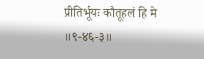प्रीतिर्भूयः कौतूहलं हि मे ॥९-४६-३॥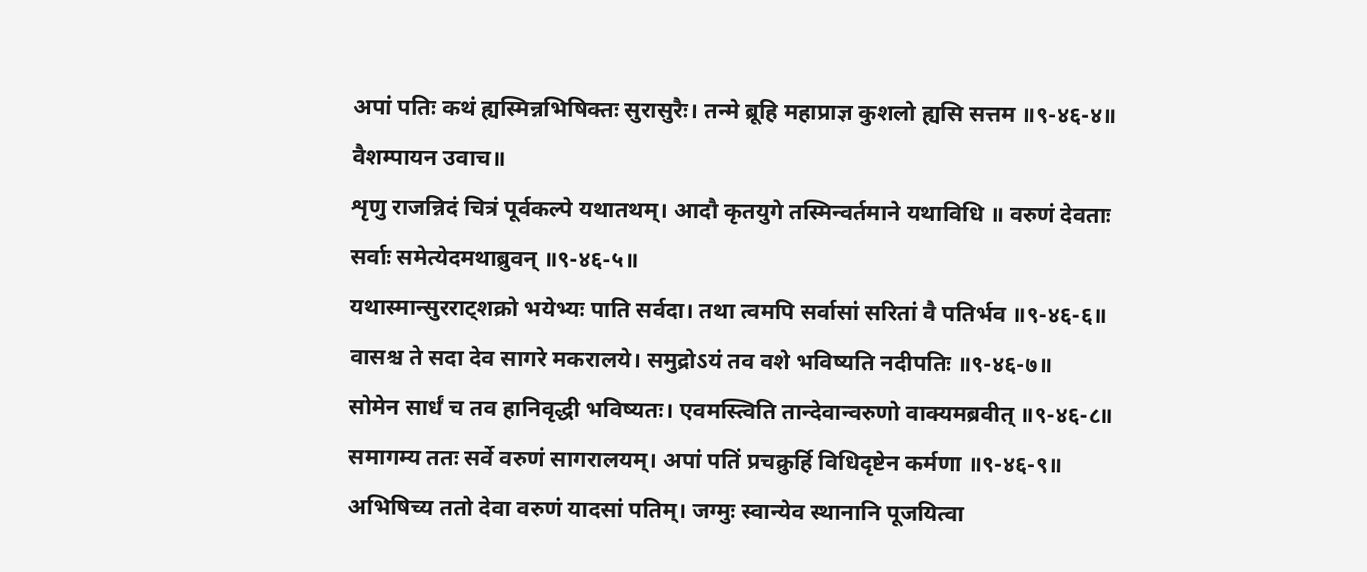अपां पतिः कथं ह्यस्मिन्नभिषिक्तः सुरासुरैः। तन्मे ब्रूहि महाप्राज्ञ कुशलो ह्यसि सत्तम ॥९-४६-४॥
वैशम्पायन उवाच॥
शृणु राजन्निदं चित्रं पूर्वकल्पे यथातथम्। आदौ कृतयुगे तस्मिन्वर्तमाने यथाविधि ॥ वरुणं देवताः सर्वाः समेत्येदमथाब्रुवन् ॥९-४६-५॥
यथास्मान्सुरराट्शक्रो भयेभ्यः पाति सर्वदा। तथा त्वमपि सर्वासां सरितां वै पतिर्भव ॥९-४६-६॥
वासश्च ते सदा देव सागरे मकरालये। समुद्रोऽयं तव वशे भविष्यति नदीपतिः ॥९-४६-७॥
सोमेन सार्धं च तव हानिवृद्धी भविष्यतः। एवमस्त्विति तान्देवान्वरुणो वाक्यमब्रवीत् ॥९-४६-८॥
समागम्य ततः सर्वे वरुणं सागरालयम्। अपां पतिं प्रचक्रुर्हि विधिदृष्टेन कर्मणा ॥९-४६-९॥
अभिषिच्य ततो देवा वरुणं यादसां पतिम्। जग्मुः स्वान्येव स्थानानि पूजयित्वा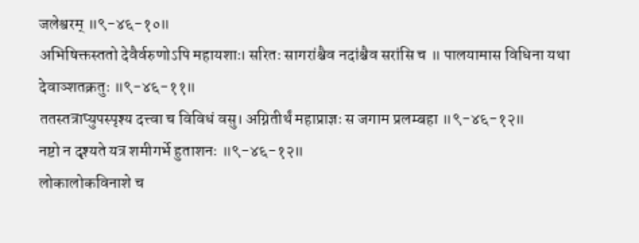जलेश्वरम् ॥९-४६-१०॥
अभिषिक्तस्ततो देवैर्वरुणोऽपि महायशाः। सरितः सागरांश्चैव नदांश्चैव सरांसि च ॥ पालयामास विधिना यथा देवाञ्शतक्रतुः ॥९-४६-११॥
ततस्तत्राप्युपस्पृश्य दत्त्वा च विविधं वसु। अग्नितीर्थं महाप्राज्ञः स जगाम प्रलम्बहा ॥९-४६-१२॥
नष्टो न दृश्यते यत्र शमीगर्भे हुताशनः ॥९-४६-१२॥
लोकालोकविनाशे च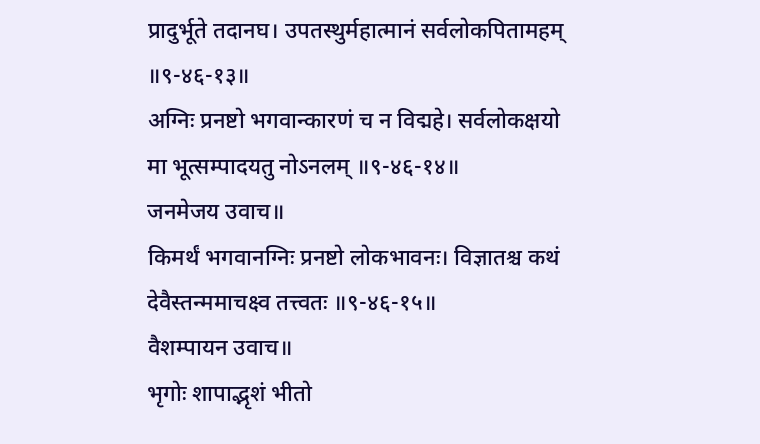प्रादुर्भूते तदानघ। उपतस्थुर्महात्मानं सर्वलोकपितामहम् ॥९-४६-१३॥
अग्निः प्रनष्टो भगवान्कारणं च न विद्महे। सर्वलोकक्षयो मा भूत्सम्पादयतु नोऽनलम् ॥९-४६-१४॥
जनमेजय उवाच॥
किमर्थं भगवानग्निः प्रनष्टो लोकभावनः। विज्ञातश्च कथं देवैस्तन्ममाचक्ष्व तत्त्वतः ॥९-४६-१५॥
वैशम्पायन उवाच॥
भृगोः शापाद्भृशं भीतो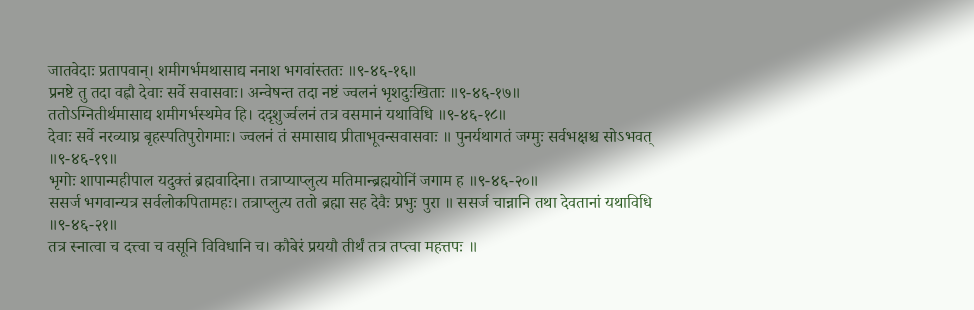जातवेदाः प्रतापवान्। शमीगर्भमथासाद्य ननाश भगवांस्ततः ॥९-४६-१६॥
प्रनष्टे तु तदा वह्नौ देवाः सर्वे सवासवाः। अन्वेषन्त तदा नष्टं ज्वलनं भृशदुःखिताः ॥९-४६-१७॥
ततोऽग्नितीर्थमासाद्य शमीगर्भस्थमेव हि। ददृशुर्ज्वलनं तत्र वसमानं यथाविधि ॥९-४६-१८॥
देवाः सर्वे नरव्याघ्र बृहस्पतिपुरोगमाः। ज्वलनं तं समासाद्य प्रीताभूवन्सवासवाः ॥ पुनर्यथागतं जग्मुः सर्वभक्षश्च सोऽभवत् ॥९-४६-१९॥
भृगोः शापान्महीपाल यदुक्तं ब्रह्मवादिना। तत्राप्याप्लुत्य मतिमान्ब्रह्मयोनिं जगाम ह ॥९-४६-२०॥
ससर्ज भगवान्यत्र सर्वलोकपितामहः। तत्राप्लुत्य ततो ब्रह्मा सह देवैः प्रभुः पुरा ॥ ससर्ज चान्नानि तथा देवतानां यथाविधि ॥९-४६-२१॥
तत्र स्नात्वा च दत्त्वा च वसूनि विविधानि च। कौबेरं प्रययौ तीर्थं तत्र तप्त्वा महत्तपः ॥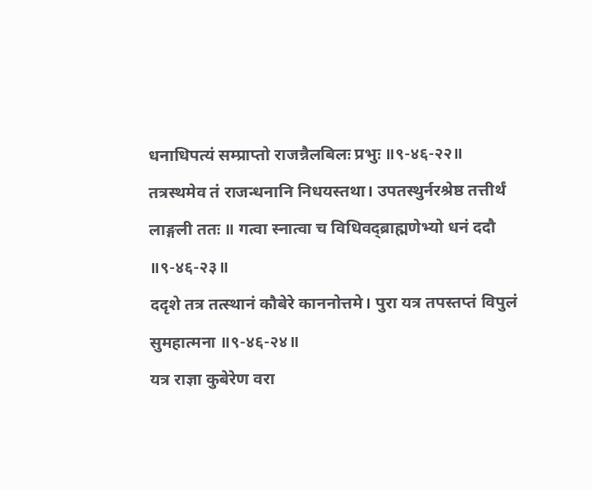धनाधिपत्यं सम्प्राप्तो राजन्नैलबिलः प्रभुः ॥९-४६-२२॥
तत्रस्थमेव तं राजन्धनानि निधयस्तथा। उपतस्थुर्नरश्रेष्ठ तत्तीर्थं लाङ्गली ततः ॥ गत्वा स्नात्वा च विधिवद्ब्राह्मणेभ्यो धनं ददौ ॥९-४६-२३॥
ददृशे तत्र तत्स्थानं कौबेरे काननोत्तमे। पुरा यत्र तपस्तप्तं विपुलं सुमहात्मना ॥९-४६-२४॥
यत्र राज्ञा कुबेरेण वरा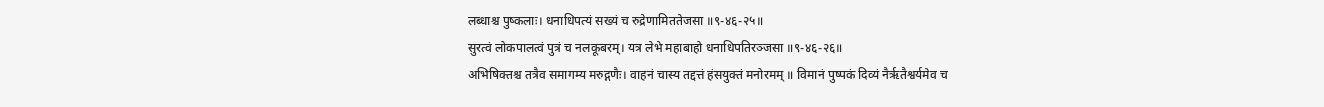लब्धाश्च पुष्कलाः। धनाधिपत्यं सख्यं च रुद्रेणामिततेजसा ॥९-४६-२५॥
सुरत्वं लोकपालत्वं पुत्रं च नलकूबरम्। यत्र लेभे महाबाहो धनाधिपतिरञ्जसा ॥९-४६-२६॥
अभिषिक्तश्च तत्रैव समागम्य मरुद्गणैः। वाहनं चास्य तद्दत्तं हंसयुक्तं मनोरमम् ॥ विमानं पुष्पकं दिव्यं नैरृतैश्वर्यमेव च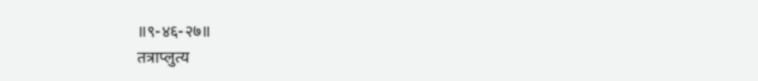॥९-४६-२७॥
तत्राप्लुत्य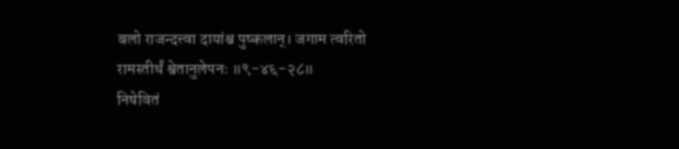बलो राजन्दत्त्वा दायांश्च पुष्कलान्। जगाम त्वरितो रामस्तीर्थं श्वेतानुलेपनः ॥९-४६-२८॥
निषेवितं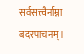सर्वसत्त्वैर्नाम्ना बदरपाचनम्।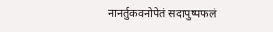नानर्तुकवनोपेतं सदापुष्पफलं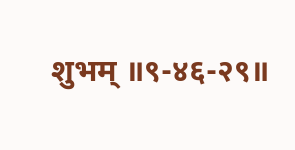शुभम् ॥९-४६-२९॥